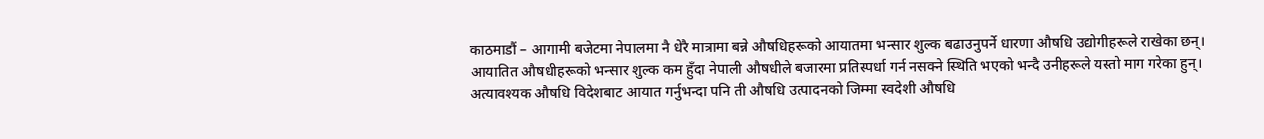काठमाडौं – आगामी बजेटमा नेपालमा नै धेरै मात्रामा बन्ने औषधिहरूको आयातमा भन्सार शुल्क बढाउनुपर्ने धारणा औषधि उद्योगीहरूले राखेका छन्।
आयातित औषधीहरूको भन्सार शुल्क कम हुँदा नेपाली औषधीले बजारमा प्रतिस्पर्धा गर्न नसक्ने स्थिति भएको भन्दै उनीहरूले यस्तो माग गरेका हुन्। अत्यावश्यक औषधि विदेशबाट आयात गर्नुभन्दा पनि ती औषधि उत्पादनको जिम्मा स्वदेशी औषधि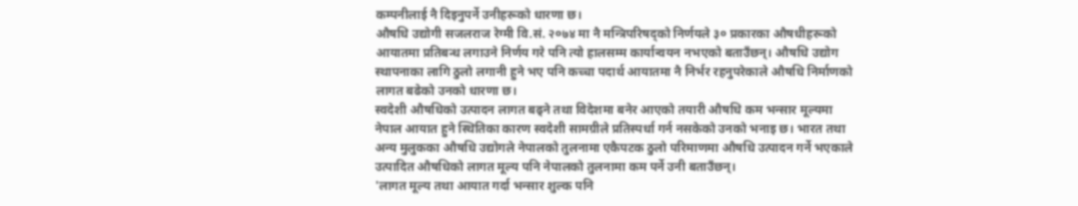कम्पनीलाई नै दिइनुपर्ने उनीहरूको धारणा छ।
औषधि उद्योगी सजलराज रेग्मी वि.सं. २०७४ मा नै मन्त्रिपरिषद्को निर्णयले ३० प्रकारका औषधीहरूको आयातमा प्रतिबन्ध लगाउने निर्णय गरे पनि त्यो हालसम्म कार्यान्वयन नभएको बताउँछन्। औषधि उद्योग स्थापनाका लागि ठुलो लगानी हुने भए पनि कच्चा पदार्थ आयातमा नै निर्भर रहनुपरेकाले औषधि निर्माणको लागत बढेको उनको धारणा छ।
स्वदेशी औषधिको उत्पादन लागत बढ्ने तथा विदेशमा बनेर आएको तयारी औषधि कम भन्सार मूल्यमा नेपाल आयात हुने स्थितिका कारण स्वदेशी सामग्रीले प्रतिस्पर्धा गर्न नसकेको उनको भनाइ छ। भारत तथा अन्य मुलुकका औषधि उद्योगले नेपालको तुलनामा एकैपटक ठुलो परिमाणमा औषधि उत्पादन गर्ने भएकाले उत्पादित औषधिको लागत मूल्य पनि नेपालको तुलनामा कम पर्ने उनी बताउँछन्।
'लागत मूल्य तथा आयात गर्दा भन्सार शुल्क पनि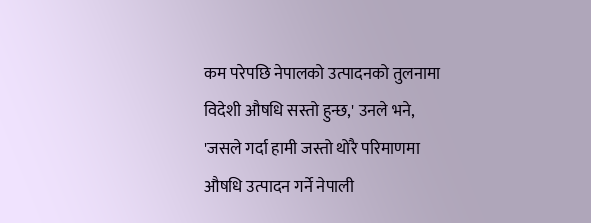कम परेपछि नेपालको उत्पादनको तुलनामा विदेशी औषधि सस्तो हुन्छ,' उनले भने, 'जसले गर्दा हामी जस्तो थोरै परिमाणमा औषधि उत्पादन गर्ने नेपाली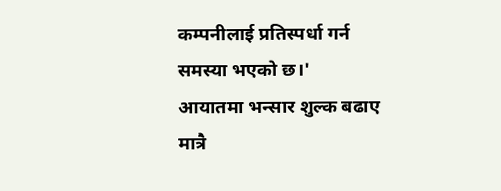कम्पनीलाई प्रतिस्पर्धा गर्न समस्या भएको छ।'
आयातमा भन्सार शुल्क बढाए मात्रै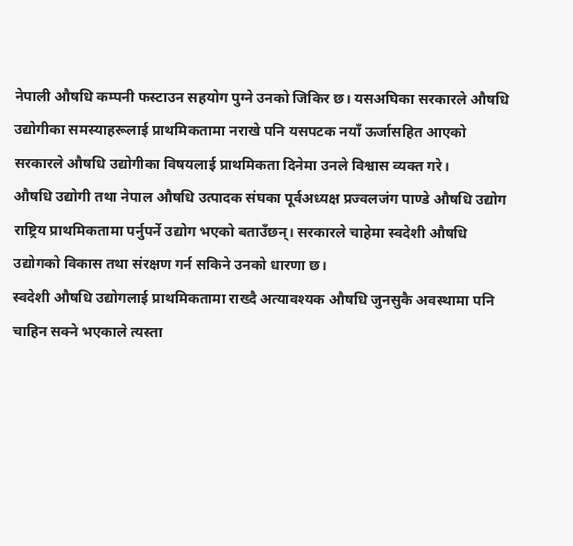नेपाली औषधि कम्पनी फस्टाउन सहयोग पुग्ने उनको जिकिर छ। यसअघिका सरकारले औषधि उद्योगीका समस्याहरूलाई प्राथमिकतामा नराखे पनि यसपटक नयाँ ऊर्जासहित आएको सरकारले औषधि उद्योगीका विषयलाई प्राथमिकता दिनेमा उनले विश्वास व्यक्त गरे।
औषधि उद्योगी तथा नेपाल औषधि उत्पादक संघका पूर्वअध्यक्ष प्रज्वलजंग पाण्डे औषधि उद्योग राष्ट्रिय प्राथमिकतामा पर्नुपर्ने उद्योग भएको बताउँछन्। सरकारले चाहेमा स्वदेशी औषधि उद्योगको विकास तथा संरक्षण गर्न सकिने उनको धारणा छ।
स्वदेशी औषधि उद्योगलाई प्राथमिकतामा राख्दै अत्यावश्यक औषधि जुनसुकै अवस्थामा पनि चाहिन सक्ने भएकाले त्यस्ता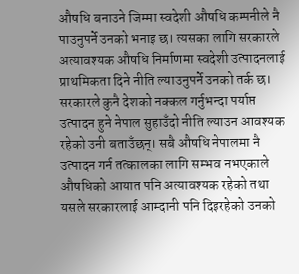औषधि बनाउने जिम्मा स्वदेशी औषधि कम्पनीले नै पाउनुपर्ने उनको भनाइ छ। त्यसका लागि सरकारले अत्यावश्यक औषधि निर्माणमा स्वदेशी उत्पादनलाई प्राथमिकता दिने नीति ल्याउनुपर्ने उनको तर्क छ।
सरकारले कुनै देशको नक्कल गर्नुभन्दा पर्याप्त उत्पादन हुने नेपाल सुहाउँदो नीति ल्याउन आवश्यक रहेको उनी बताउँछन्। सबै औषधि नेपालमा नै उत्पादन गर्न तत्कालका लागि सम्भव नभएकाले औषधिको आयात पनि अत्यावश्यक रहेको तथा यसले सरकारलाई आम्दानी पनि दिइरहेको उनको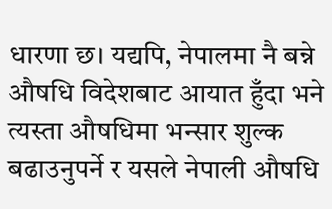धारणा छ। यद्यपि, नेपालमा नै बन्ने औषधि विदेशबाट आयात हुँदा भने त्यस्ता औषधिमा भन्सार शुल्क बढाउनुपर्ने र यसले नेपाली औषधि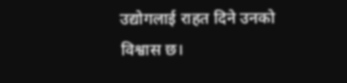उद्योगलाई राहत दिने उनको विश्वास छ।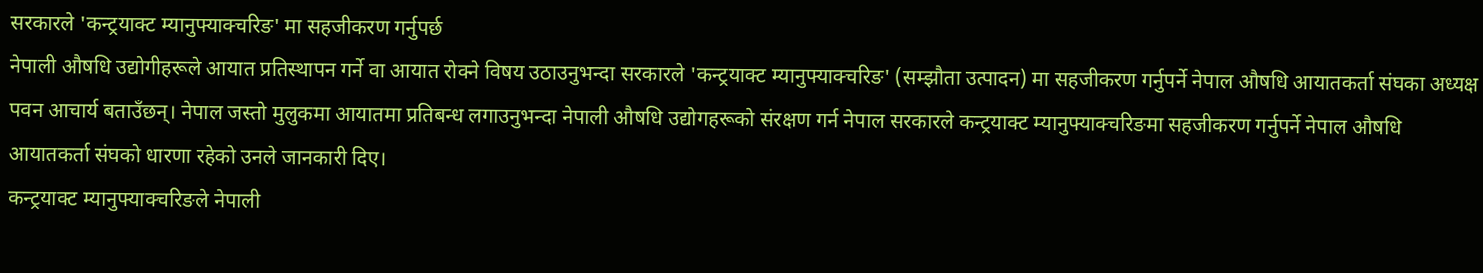सरकारले 'कन्ट्रयाक्ट म्यानुफ्याक्चरिङ' मा सहजीकरण गर्नुपर्छ
नेपाली औषधि उद्योगीहरूले आयात प्रतिस्थापन गर्ने वा आयात रोक्ने विषय उठाउनुभन्दा सरकारले 'कन्ट्रयाक्ट म्यानुफ्याक्चरिङ' (सम्झौता उत्पादन) मा सहजीकरण गर्नुपर्ने नेपाल औषधि आयातकर्ता संघका अध्यक्ष पवन आचार्य बताउँछन्। नेपाल जस्तो मुलुकमा आयातमा प्रतिबन्ध लगाउनुभन्दा नेपाली औषधि उद्योगहरूको संरक्षण गर्न नेपाल सरकारले कन्ट्रयाक्ट म्यानुफ्याक्चरिङमा सहजीकरण गर्नुपर्ने नेपाल औषधि आयातकर्ता संघको धारणा रहेको उनले जानकारी दिए।
कन्ट्रयाक्ट म्यानुफ्याक्चरिङले नेपाली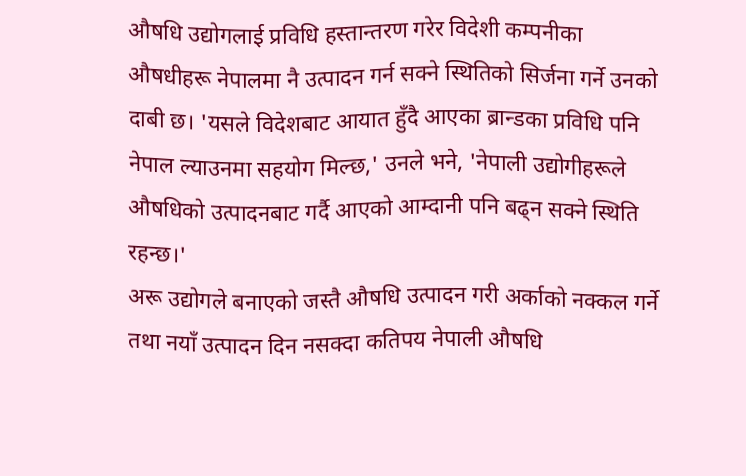औषधि उद्योगलाई प्रविधि हस्तान्तरण गरेर विदेशी कम्पनीका औषधीहरू नेपालमा नै उत्पादन गर्न सक्ने स्थितिको सिर्जना गर्ने उनको दाबी छ। 'यसले विदेशबाट आयात हुँदै आएका ब्रान्डका प्रविधि पनि नेपाल ल्याउनमा सहयोग मिल्छ,' उनले भने, 'नेपाली उद्योगीहरूले औषधिको उत्पादनबाट गर्दै आएको आम्दानी पनि बढ्न सक्ने स्थिति रहन्छ।'
अरू उद्योगले बनाएको जस्तै औषधि उत्पादन गरी अर्काको नक्कल गर्ने तथा नयाँ उत्पादन दिन नसक्दा कतिपय नेपाली औषधि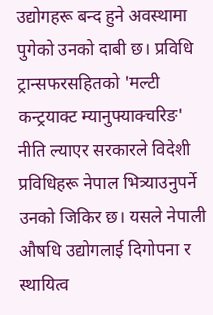उद्योगहरू बन्द हुने अवस्थामा पुगेको उनको दाबी छ। प्रविधि ट्रान्सफरसहितको 'मल्टी कन्ट्रयाक्ट म्यानुफ्याक्चरिङ' नीति ल्याएर सरकारले विदेशी प्रविधिहरू नेपाल भित्र्याउनुपर्ने उनको जिकिर छ। यसले नेपाली औषधि उद्योगलाई दिगोपना र स्थायित्व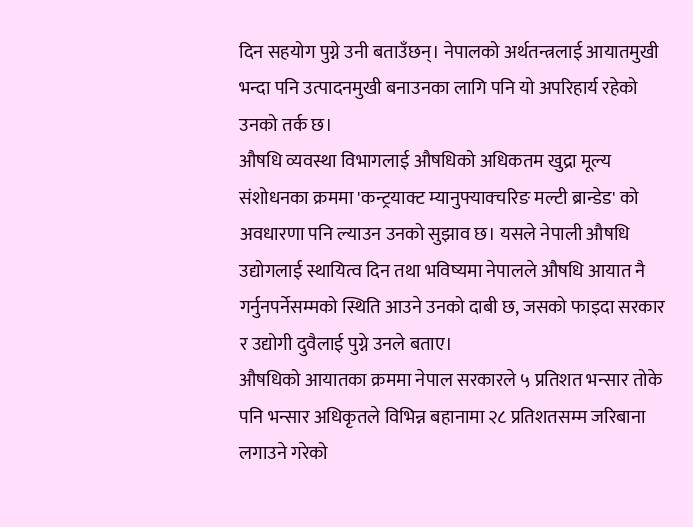दिन सहयोग पुग्ने उनी बताउँछन्। नेपालको अर्थतन्त्रलाई आयातमुखी भन्दा पनि उत्पादनमुखी बनाउनका लागि पनि यो अपरिहार्य रहेको उनको तर्क छ।
औषधि व्यवस्था विभागलाई औषधिको अधिकतम खुद्रा मूल्य संशोधनका क्रममा 'कन्ट्रयाक्ट म्यानुफ्याक्चरिङ मल्टी ब्रान्डेड' को अवधारणा पनि ल्याउन उनको सुझाव छ। यसले नेपाली औषधि उद्योगलाई स्थायित्व दिन तथा भविष्यमा नेपालले औषधि आयात नै गर्नुनपर्नेसम्मको स्थिति आउने उनको दाबी छ, जसको फाइदा सरकार र उद्योगी दुवैलाई पुग्ने उनले बताए।
औषधिको आयातका क्रममा नेपाल सरकारले ५ प्रतिशत भन्सार तोके पनि भन्सार अधिकृतले विभिन्न बहानामा २८ प्रतिशतसम्म जरिबाना लगाउने गरेको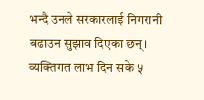भन्दै उनले सरकारलाई निगरानी बढाउन सुझाव दिएका छन्। व्यक्तिगत लाभ दिन सके ५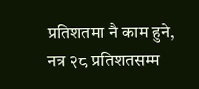प्रतिशतमा नै काम हुने, नत्र २८ प्रतिशतसम्म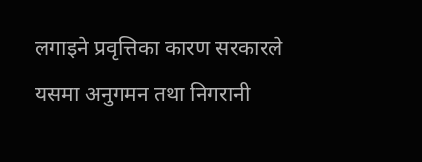लगाइने प्रवृत्तिका कारण सरकारले यसमा अनुगमन तथा निगरानी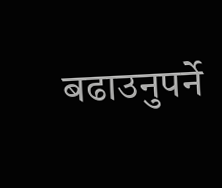बढाउनुपर्ने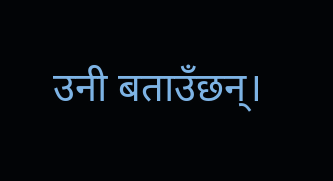उनी बताउँछन्।